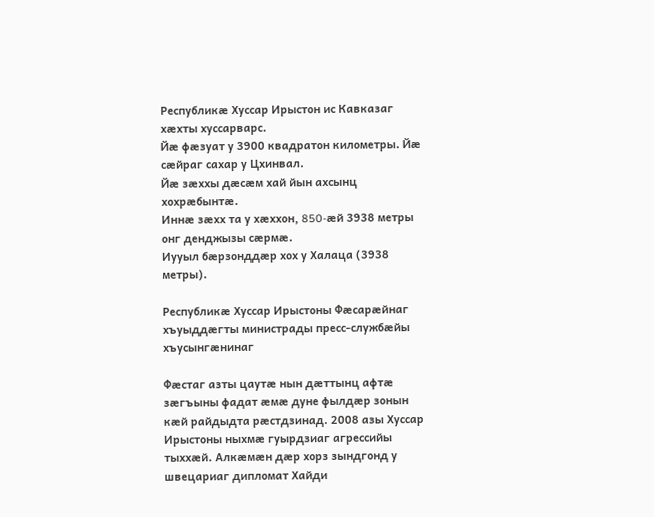Республикæ Хуссар Ирыстон ис Кавказаг хæхты хуссарварс.
Йæ фæзуат у 3900 квадратон километры. Йæ сæйраг сахар у Цхинвал.
Йæ зæххы дæсæм хай йын ахсынц хохрæбынтæ.
Иннæ зæхх та у хæххон, 850-æй 3938 метры онг денджызы сæрмæ.
Иууыл бæрзонддæр хох у Халаца (3938 метры).

Республикæ Хуссар Ирыстоны Фæсарæйнаг хъуыддæгты министрады пресс-службæйы хъусынгæнинаг

Фæстаг азты цаутæ нын дæттынц афтæ зæгъыны фадат æмæ дуне фылдæр зонын кæй райдыдта рæстдзинад. 2008 азы Хуссар Ирыстоны ныхмæ гуырдзиаг агрессийы тыххæй. Алкæмæн дæр хорз зындгонд у швецариаг дипломат Хайди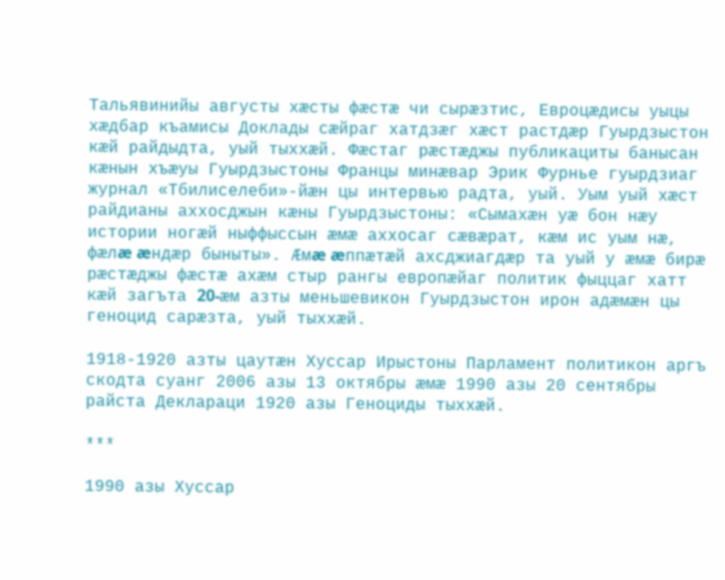Тальявинийы августы хæсты фæстæ чи сырæзтис, Евроцæдисы уыцы хæдбар къамисы Доклады сæйраг хатдзæг хæст растдæр Гуырдзыстон кæй райдыдта, уый тыххæй. Фæстаг рæстæджы публикациты банысан кæнын хъæуы Гуырдзыстоны Францы минæвар Эрик Фурнье гуырдзиаг журнал «Тбилиселеби»-йæн цы интервью радта, уый. Уым уый хæст райдианы аххосджын кæны Гуырдзыстоны: «Сымахæн уæ бон нæу истории ногæй ныффыссын æмæ аххосаг сæвæрат, кæм ис уым нæ, фæлæ æндæр быныты». Æмæ æппæтæй ахсджиагдæр та уый у æмæ бирæ рæстæджы фæстæ ахæм стыр рангы европæйаг политик фыццаг хатт кæй загъта 20-æм азты меньшевикон Гуырдзыстон ирон адæмæн цы геноцид сарæзта, уый тыххæй.

1918-1920 азты цаутæн Хуссар Ирыстоны Парламент политикон аргъ скодта суанг 2006 азы 13 октябры æмæ 1990 азы 20 сентябры райста Деклараци 1920 азы Геноциды тыххæй.

***

1990 азы Хуссар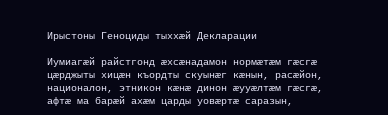Ирыстоны Геноциды тыххæй Декларации

Иумиагæй райстгонд æхсæнадамон нормæтæм гæсгæ цæрджыты хицæн къордты скуынæг кæнын, расæйон, националон, этникон кæнæ динон æууæлтæм гæсгæ, афтæ ма барæй ахæм царды уовæртæ саразын,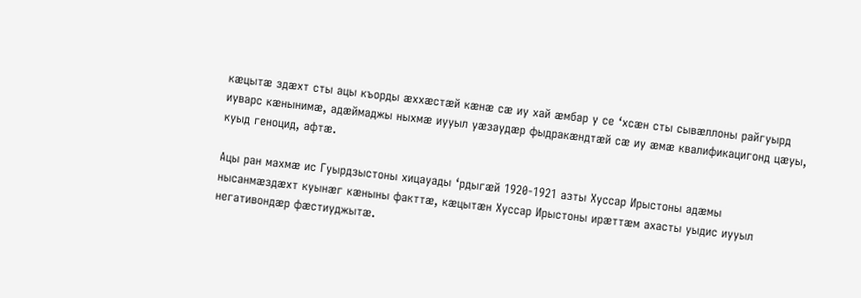кæцытæ здæхт сты ацы къорды æххæстæй кæнæ сæ иу хай æмбар у се ‘хсæн сты сывæллоны райгуырд иуварс кæнынимæ, адæймаджы ныхмæ иууыл уæзаудæр фыдракæндтæй сæ иу æмæ квалификацигонд цæуы, куыд геноцид, афтæ.

Ацы ран махмæ ис Гуырдзыстоны хицауады ‘рдыгæй 1920-1921 азты Хуссар Ирыстоны адæмы нысанмæздæхт куынæг кæныны факттæ, кæцытæн Хуссар Ирыстоны ирæттæм ахасты уыдис иууыл негативондæр фæстиуджытæ.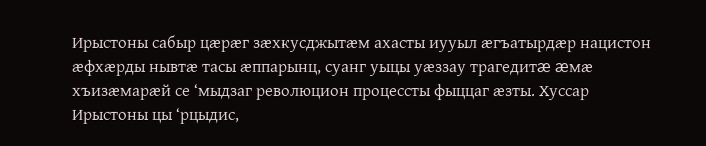Ирыстоны сабыр цæрæг зæхкусджытæм ахасты иууыл æгъатырдæр нацистон æфхæрды нывтæ тасы æппарынц, суанг уыцы уæззау трагедитæ æмæ хъизæмарæй се ‘мыдзаг революцион процессты фыццаг æзты. Хуссар Ирыстоны цы ‘рцыдис,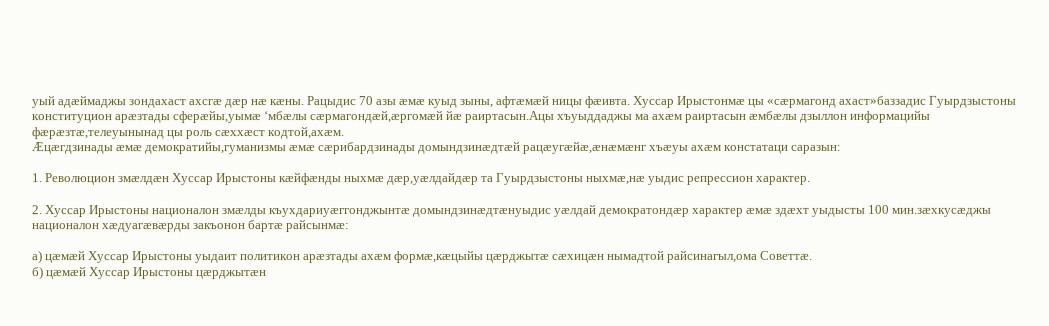уый адæймаджы зондахаст ахсгæ дæр нæ кæны. Рацыдис 70 азы æмæ куыд зыны, афтæмæй ницы фæивта. Хуссар Ирыстонмæ цы «сæрмагонд ахаст»баззадис Гуырдзыстоны конституцион арæзтады сферæйы,уымæ ‘мбæлы сæрмагондæй,æргомæй йæ раиртасын.Ацы хъуыддаджы ма ахæм раиртасын æмбæлы дзыллон информацийы фæрæзтæ,телеуынынад цы роль сæххæст кодтой,ахæм.
Æцæгдзинады æмæ демократийы,гуманизмы æмæ сæрибардзинады домындзинæдтæй рацæугæйæ,æнæмæнг хъæуы ахæм констатаци саразын:

1. Революцион змæлдæн Хуссар Ирыстоны кæйфæнды ныхмæ дæр,уæлдайдæр та Гуырдзыстоны ныхмæ,нæ уыдис репрессион характер.

2. Хуссар Ирыстоны националон змæлды къухдариуæггонджынтæ домындзинæдтæнуыдис уæлдай демократондæр характер æмæ здæхт уыдысты 100 мин.зæхкусæджы националон хæдуагæвæрды закъонон бартæ райсынмæ:

а) цæмæй Хуссар Ирыстоны уыдаит политикон арæзтады ахæм формæ,кæцыйы цæрджытæ сæхицæн нымадтой райсинагыл,ома Советтæ.
б) цæмæй Хуссар Ирыстоны цæрджытæн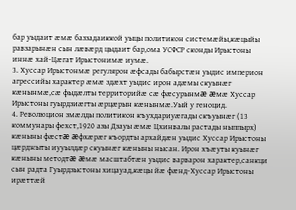бар уыдаит æмæ баззадаиккой уыцы политикон системæйы,кæцыйы равзарынæн сын лæвæрд цыдаит бар,ома УСФСР сконды Ирыстоны иннæ хай-Цæгат Ирыстонимæ иумæ.
3. Хуссар Ирыстонмæ регулярон æфсады бабырстæн уыдис империон агрессийы характер æмæ здæхт уыдис ирон адæмы скуынæг кæнынмæ,сæ фыдæлты территорийæ сæ фæсурынмæ æмæ Хуссар Ирыстоны гуырдзиæгты æрцæрын кæнынмæ.Уый у геноцид.
4. Революцион змæлды политикон къухдариуæгады скъуынæг (13 коммунары фехст,1920 азы Дзауы æмæ Цхинвалы растады ныппырх) кæныны фæстæ æфхæрæг къордты архайдæн уыдис Хуссар Ирыстоны цæрджыты иууылдæр скуынæг кæныны нысан. Ирон хъæуты куынæг кæныны методтæ æмæ масштабтæн уыдис варварон характер,санкци сын радта Гуырдзыстоны хицауад,кæцы йæ фæнд-Хуссар Ирыстоны ирæттæй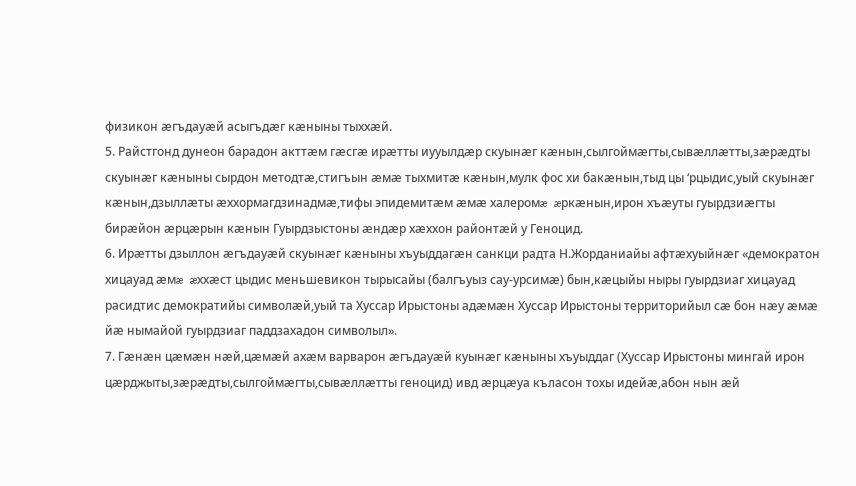физикон æгъдауæй асыгъдæг кæныны тыххæй.
5. Райстгонд дунеон барадон акттæм гæсгæ ирæтты иууылдæр скуынæг кæнын,сылгоймæгты,сывæллæтты,зæрæдты скуынæг кæныны сырдон методтæ,стигъын æмæ тыхмитæ кæнын,мулк фос хи бакæнын,тыд цы ‘рцыдис,уый скуынæг кæнын,дзыллæты æххормагдзинадмæ,тифы эпидемитæм æмæ халеромæ æркæнын,ирон хъæуты гуырдзиæгты бирæйон æрцæрын кæнын Гуырдзыстоны æндæр хæххон районтæй у Геноцид.
6. Ирæтты дзыллон æгъдауæй скуынæг кæныны хъуыддагæн санкци радта Н.Жорданиайы афтæхуыйнæг «демократон хицауад æмæ æххæст цыдис меньшевикон тырысайы (балгъуыз сау-урсимæ) бын,кæцыйы ныры гуырдзиаг хицауад расидтис демократийы символæй,уый та Хуссар Ирыстоны адæмæн Хуссар Ирыстоны территорийыл сæ бон нæу æмæ йæ нымайой гуырдзиаг паддзахадон символыл».
7. Гæнæн цæмæн нæй,цæмæй ахæм варварон æгъдауæй куынæг кæныны хъуыддаг (Хуссар Ирыстоны мингай ирон цæрджыты,зæрæдты,сылгоймæгты,сывæллæтты геноцид) ивд æрцæуа къласон тохы идейæ,абон нын æй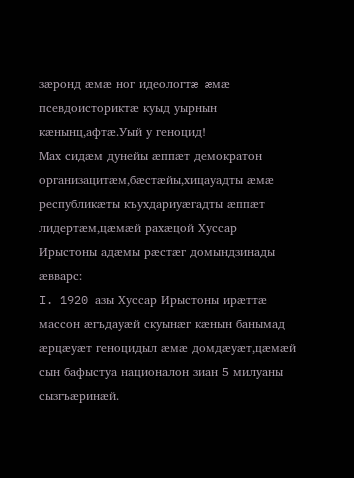зæронд æмæ ног идеологтæ æмæ псевдоисториктæ куыд уырнын кæнынц,афтæ.Уый у геноцид!
Мах сидæм дунейы æппæт демократон организацитæм,бæстæйы,хицауадты æмæ республикæты къухдариуæгадты æппæт лидертæм,цæмæй рахæцой Хуссар Ирыстоны адæмы рæстæг домындзинады æвварс:
I. 1920 азы Хуссар Ирыстоны ирæттæ массон æгъдауæй скуынæг кæнын банымад æрцæуæт геноцидыл æмæ домдæуæт,цæмæй сын бафыстуа националон зиан 5 милуаны сызгъæринæй.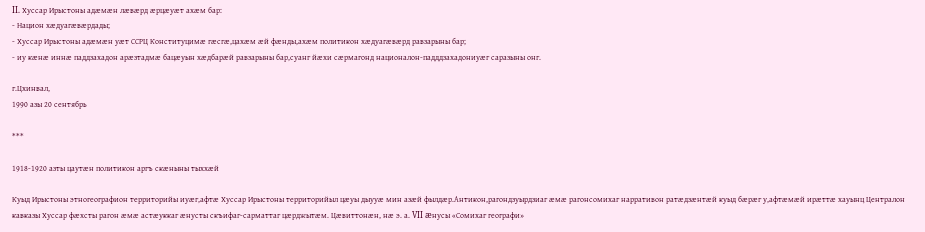II. Хуссар Ирыстоны адæмæн лæвæрд æрцæуæт ахæм бар:
- Национ хæдуагæвæрдады;
- Хуссар Ирыстоны адæмæн уæт ССРЦ Конституцимæ гæсгæ,цахæм æй фæнды,ахæм политикон хæдуагæвæрд равзарыны бар;
- иу кæнæ иннæ паддзахадон арæзтадмæ бацæуын хæдбарæй равзарыны бар,суанг йæхи сæрмагонд националон-падддзахадониуæг саразыны онг.

г.Цхинвал,
1990 азы 20 сентябрь

***

1918-1920 азты цаутæн политикон аргъ скæныны тыххæй

Куыд Ирыстоны этногеографион территорийы иуæг,афтæ Хуссар Ирыстоны территорийыл цæуы дыууæ мин азæй фылдæр.Антикон,рагондзуырдзиаг æмæ рагонсомихаг нарративон ратæдзæнтæй куыд бæрæг у,афтæмæй ирæттæ хауынц Централон кавказы Хуссар фæхсты рагон æмæ астæуккаг æнусты скъифаг-сарматтаг цæрджытæм. Цæвиттонæн, нæ э. а. VII æнусы «Сомихаг географи»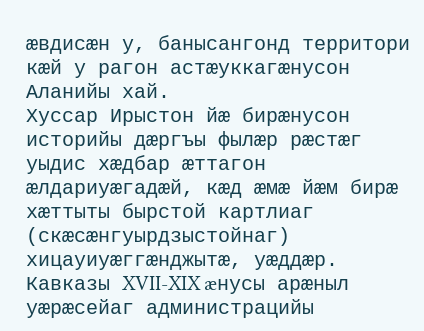æвдисæн у, банысангонд территори кæй у рагон астæуккагæнусон Аланийы хай.
Хуссар Ирыстон йæ бирæнусон историйы дæргъы фылæр рæстæг уыдис хæдбар æттагон æлдариуæгадæй, кæд æмæ йæм бирæ хæттыты бырстой картлиаг (скæсæнгуырдзыстойнаг) хицауиуæггæнджытæ, уæддæр. Кавказы XVII-XIX æнусы арæныл уæрæсейаг администрацийы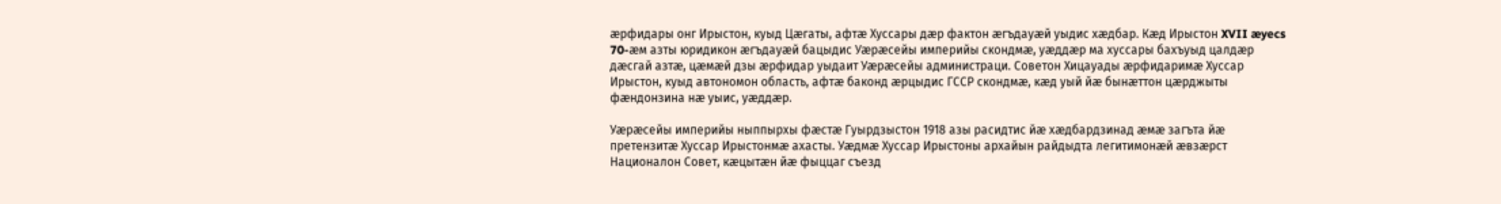æрфидары онг Ирыстон, куыд Цæгаты, афтæ Хуссары дæр фактон æгъдауæй уыдис хæдбар. Кæд Ирыстон XVII æyecs 70-æм азты юридикон æгъдауæй бацыдис Уæрæсейы империйы скондмæ, уæддæр ма хуссары бахъуыд цалдæр дæсгай азтæ, цæмæй дзы æрфидар уыдаит Уæрæсейы администраци. Советон Хицауады æрфидаримæ Хуссар Ирыстон, куыд автономон область, афтæ баконд æрцыдис ГССР скондмæ, кæд уый йæ бынæттон цæрджыты фæндонзина нæ уыис, уæддæр.

Уæрæсейы империйы ныппырхы фæстæ Гуырдзыстон 1918 азы расидтис йæ хæдбардзинад æмæ загъта йæ претензитæ Хуссар Ирыстонмæ ахасты. Уæдмæ Хуссар Ирыстоны архайын райдыдта легитимонæй æвзæрст Националон Совет, кæцытæн йæ фыццаг съезд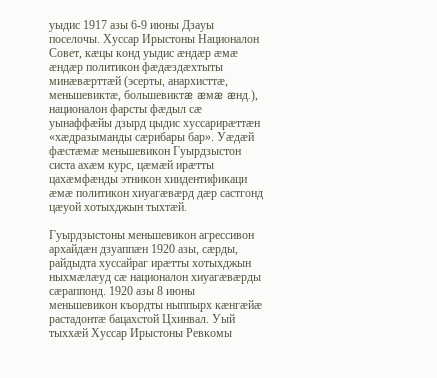уыдис 1917 азы 6-9 июны Дзауы поселочы. Хуссар Ирыстоны Националон Совет, кæцы конд уыдис æндæр æмæ æндæр политикон фæдæздæхтыты минæвæрттæй (эсерты, анархисттæ, меньшевиктæ, большевиктæ æмæ æнд.), националон фарсты фæдыл сæ уынаффæйы дзырд цыдис хуссарирæттæн «хæдразыманды сæрибары бар». Уæдæй фæстæмæ меньшевикон Гуырдзыстон систа ахæм курс, цæмæй ирæтты цахæмфæнды этникон хиидентификаци æмæ политикон хиуагæвæрд дæр састгонд цæуой хотыхджын тыхтæй.

Гуырдзыстоны меньшевикон агрессивон архайдæн дзуаппæн 1920 азы, сæрды, райдыдта хуссайраг ирæтты хотыхджын ныхмæлæуд сæ националон хиуагæвæрды сæраппонд. 1920 азы 8 июны меньшевикон къордты ныппырх кæнгæйæ растадонтæ бацахстой Цхинвал. Уый тыххæй Хуссар Ирыстоны Ревкомы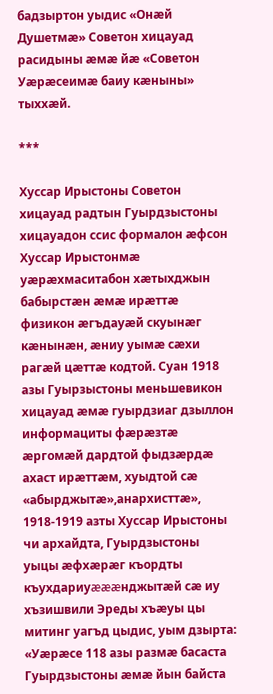бадзыртон уыдис «Онæй Душетмæ» Советон хицауад расидыны æмæ йæ «Советон Уæрæсеимæ баиу кæныны» тыххæй.

***

Хуссар Ирыстоны Советон хицауад радтын Гуырдзыстоны хицауадон ссис формалон æфсон Хуссар Ирыстонмæ уæрæхмаситабон хæтыхджын бабырстæн æмæ ирæттæ физикон æгъдауæй скуынæг кæнынæн, æниу уымæ сæхи рагæй цæттæ кодтой. Суан 1918 азы Гуырзыстоны меньшевикон хицауад æмæ гуырдзиаг дзыллон информациты фæрæзтæ æргомæй дардтой фыдзæрдæ ахаст ирæттæм, хуыдтой сæ «абырджытæ»,анархисттæ», 1918-1919 азты Хуссар Ирыстоны чи архайдта, Гуырдзыстоны уыцы æфхæрæг къордты къухдариуæææнджытæй сæ иу хъзишвили Эреды хъæуы цы митинг уагъд цыдис, уым дзырта: «Уæрæсе 118 азы размæ басаста Гуырдзыстоны æмæ йын байста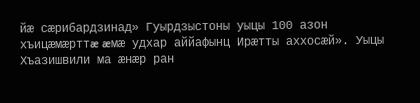йæ сæрибардзинад» Гуырдзыстоны уыцы 100 азон хъицæмæрттæ æмæ удхар аййафынц Ирæтты аххосæй». Уыцы Хъазишвили ма æнæр ран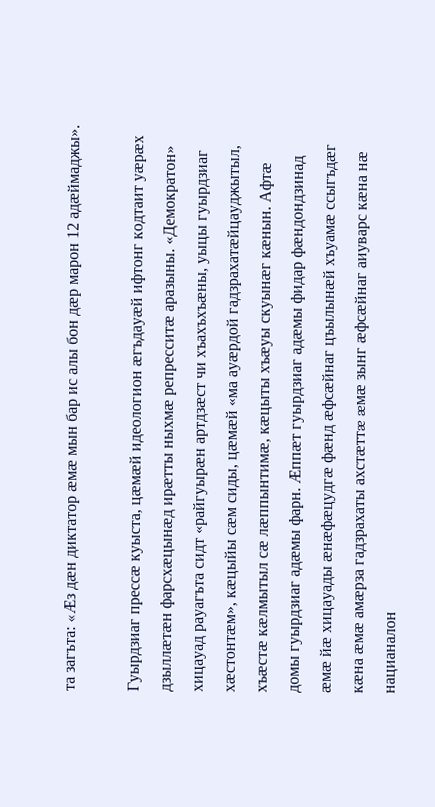та загъта: «Æз дæн диктатор æмæ мын бар ис алы бон дæр марон 12 адæймаджы».

Гуырдзиаг прессæ куыста, цæмæй идеологион æгъдауæй ифтонг кодтаит уæрæх дзыллæтæн фарсхæцынæд ирæтты ныхмæ репресситæ аразыны. «Демократон» хицауад рауагъта сидт «райгуырæн артдзæст чи хъахъхъæны, уыцы гуырдзиаг хæстонтæм», кæцыйы сæм сиды, цæмæй «ма ауæрдой гадзрахатæйцауджытыл, хъæстæ кæлмытыл сæ лæппынтимæ, кæцыты хъæуы скуынæг кæнын. Афтæ домы гуырдзиаг адæмы фарн. Æппæт гуырдзиаг адæмы фидар фæндондзинад æмæ йæ хицауады æнæфæцудгæ фæнд æфсæйнаг цъылынæй хъуамæ ссыгъдæг кæна æмæ амæрза гадзрахаты ахстæттæ æмæ зынг æфсæйнаг аиуварс кæна нæ нацианалон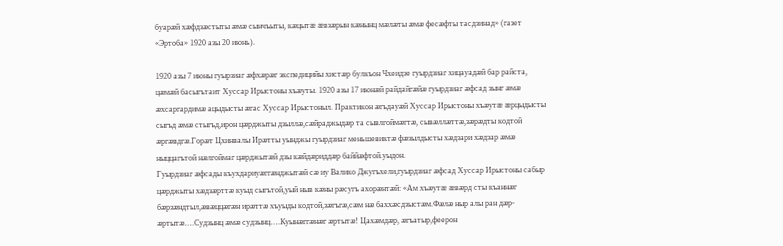буарæй хæфдзæстыты æмæ сынчъыты, кæцытæ æвзæрын кæнынц мæлæты æмæ фесæфты тасдзинад» (газет «Эртоба» 1920 азы 20 июнь).

1920 азы 7 июны гуырзиаг æфхæрæг экспедицийы хистæр булкъон Чхеидзе гуырдзиаг хицауадæй бар райста, цæмæй басыгътаит Хуссар Ирыстоны хъæуты. 1920 азы 17 июнæй райдайгæйæ гуырдзиаг æфсад зынг æмæ æхсаргардимæ ацыдысты æгас Хуссар Ирыстоныл. Практикон æгъдауæй Хуссар Ирыстоны хъæутæ æрцыдысты сыгъд æмæ стыгъд,ирон цæрджыты дзыллæ,сæйраджыдæр та сывлгоймæгтæ, сывæллæттæ,зæрæдты кодтой æргæвдгæ.Горæт Цхинвалы Ирæтты уынджы гуырдзиаг меньшевиктæ фæзылдысты хæдзари хæдзар æмæ ныццагътой нæлгоймаг цæрджытæй дзы кæйдæриддæр баййæфтой.уыдон.
Гуырдзиаг æфсады къухдариуæггæнджытæй сæ иу Валико Джугъхели,гуырдзиаг æфсад Хуссар Ирыстоны сабыр цæрджыты хæдзæрттæ куыд сыгътой,уый ныв кæны рæсугъ ахорæнтæй: «Ам хъæутæ æвæрд сты къаннæг бæрзæндтыл,æвæццæгæн ирæттæ хъуыды кодтой,зæгъгæ,сæм нæ баххæсдзыстæм.Фæлæ ныр алы ран дæр-æртытæ….Судзынц æмæ судзынц….Куынæггæнæг æртытæ! Цахæмдæр, æгъатыр,феерон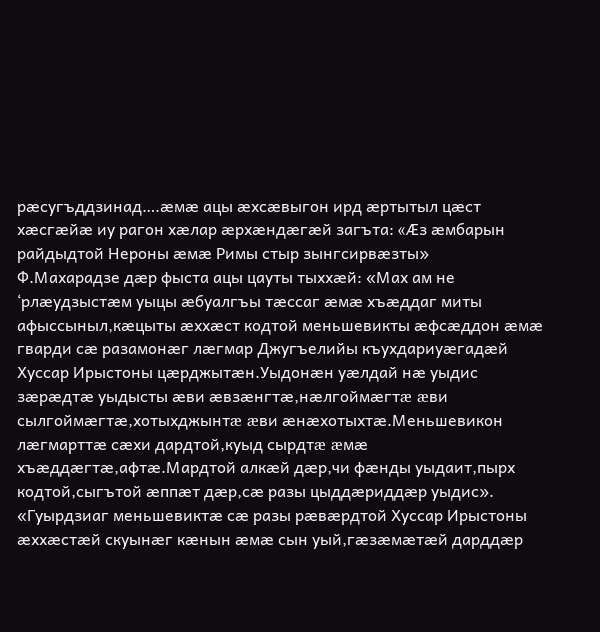рæсугъддзинад….æмæ ацы æхсæвыгон ирд æртытыл цæст хæсгæйæ иу рагон хæлар æрхæндæгæй загъта: «Æз æмбарын райдыдтой Нероны æмæ Римы стыр зынгсирвæзты»
Ф.Махарадзе дæр фыста ацы цауты тыххæй: «Мах ам не ‘рлæудзыстæм уыцы æбуалгъы тæссаг æмæ хъæддаг миты афыссыныл,кæцыты æххæст кодтой меньшевикты æфсæддон æмæ гварди сæ разамонæг лæгмар Джугъелийы къухдариуæгадæй Хуссар Ирыстоны цæрджытæн.Уыдонæн уæлдай нæ уыдис зæрæдтæ уыдысты æви æвзæнгтæ,нæлгоймæгтæ æви сылгоймæгтæ,хотыхджынтæ æви æнæхотыхтæ.Меньшевикон лæгмарттæ сæхи дардтой,куыд сырдтæ æмæ хъæддæгтæ,афтæ.Мардтой алкæй дæр,чи фæнды уыдаит,пырх кодтой,сыгътой æппæт дæр,сæ разы цыддæриддæр уыдис». «Гуырдзиаг меньшевиктæ сæ разы рæвæрдтой Хуссар Ирыстоны æххæстæй скуынæг кæнын æмæ сын уый,гæзæмæтæй дарддæр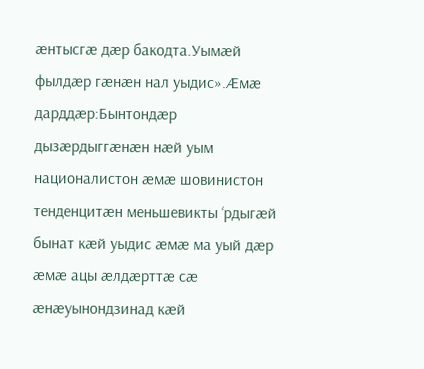æнтысгæ дæр бакодта.Уымæй фылдæр гæнæн нал уыдис».Æмæ дарддæр:Бынтондæр дызæрдыггæнæн нæй уым националистон æмæ шовинистон тенденцитæн меньшевикты ‘рдыгæй бынат кæй уыдис æмæ ма уый дæр æмæ ацы æлдæрттæ сæ æнæуынондзинад кæй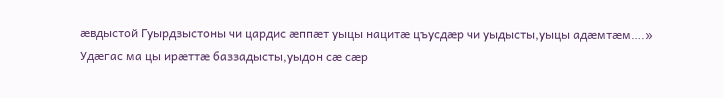æвдыстой Гуырдзыстоны чи цардис æппæт уыцы нацитæ цъусдæр чи уыдысты,уыцы адæмтæм….»
Удæгас ма цы ирæттæ баззадысты,уыдон сæ сæр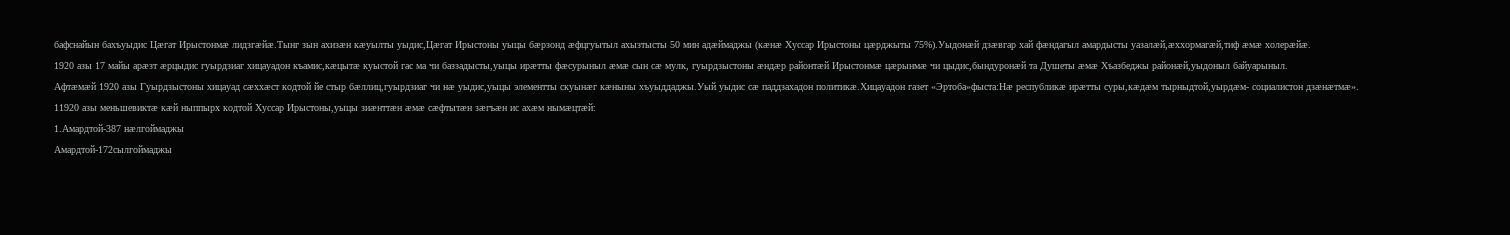бафснайын бахъуыдис Цæгат Ирыстонмæ лидзгæйæ.Тынг зын ахизæн кæуылты уыдис,Цæгат Ирыстоны уыцы бæрзонд æфцгуытыл ахызтысты 50 мин адæймаджы (кæнæ Хуссар Ирыстоны цæрджыты 75%).Уыдонæй дзæвгар хай фæндагыл амардысты уазалæй,æххормагæй,тиф æмæ холерæйæ.
1920 азы 17 майы арæзт æрцыдис гуырдзиаг хицауадон къамис,кæцытæ куыстой гас ма чи баззадысты,уыцы ирæтты фæсурыныл æмæ сын сæ мулк, гуырдзыстоны æндæр районтæй Ирыстонмæ цæрынмæ чи цыдис,бындуронæй та Душеты æмæ Хъазбеджы районæй,уыдоныл байуарыныл.
Афтæмæй 1920 азы Гуырдзыстоны хицауад сæххæст кодтой йе стыр бæллиц,гуырдзиаг чи нæ уыдис,уыцы элементты скуынæг кæныны хъуыддаджы.Уый уыдис сæ паддзахадон политикæ.Хицауадон газет «Эртоба»фыста:Нæ республикæ ирæтты суры,кæдæм тырныдтой,уырдæм- социалистон дзæнæтмæ».
11920 азы меньшевиктæ кæй ныппырх кодтой Хуссар Ирыстоны,уыцы зиæнттæн æмæ сæфтытæн зæгъæн ис ахæм нымæцтæй:
1.Амардтой-387 нæлгоймаджы
Амардтой-172сылгоймаджы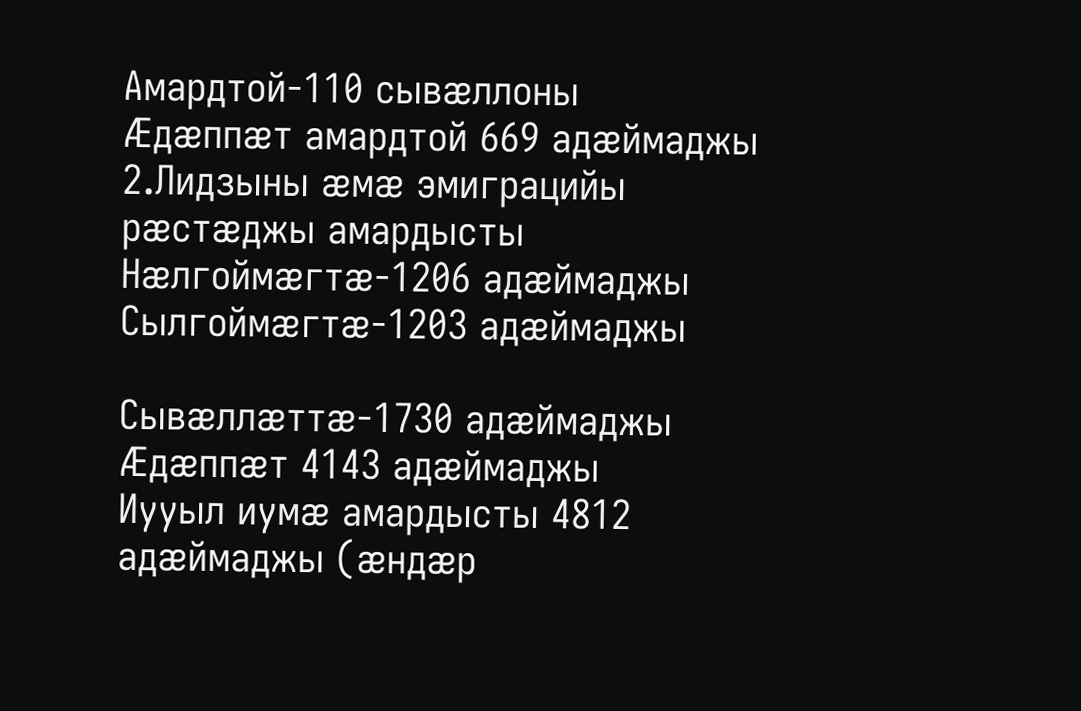Амардтой-110 сывæллоны
Æдæппæт амардтой 669 адæймаджы
2.Лидзыны æмæ эмиграцийы рæстæджы амардысты
Нæлгоймæгтæ-1206 адæймаджы
Сылгоймæгтæ-1203 адæймаджы

Сывæллæттæ-1730 адæймаджы
Æдæппæт 4143 адæймаджы
Иууыл иумæ амардысты 4812 адæймаджы (æндæр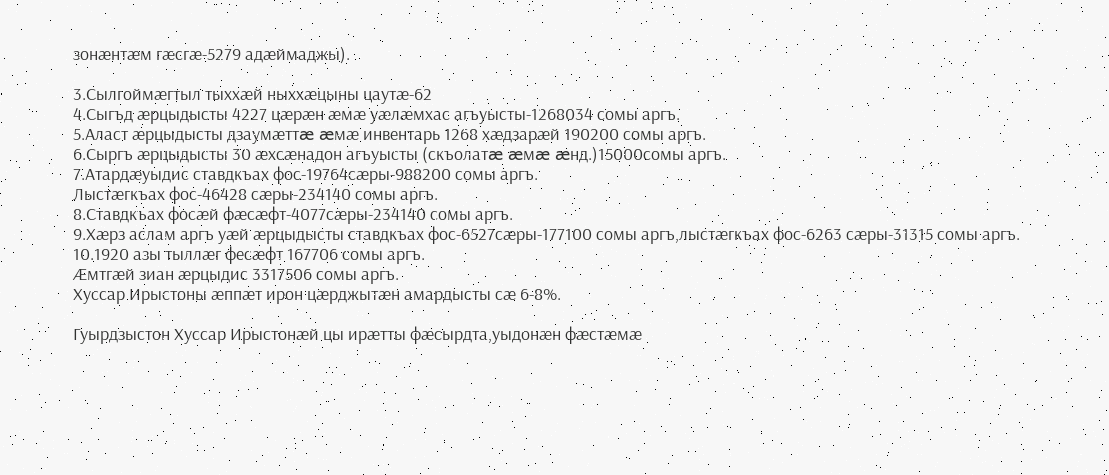зонæнтæм гæсгæ-5279 адæймаджы).

3.Сылгоймæгтыл тыххæй ныххæцыны цаутæ-62
4.Сыгъд æрцыдысты 4227 цæрæн æмæ уæлæмхас агъуысты-1268034 сомы аргъ.
5.Аласт æрцыдысты дзаумæттæ æмæ инвентарь 1268 хæдзарæй 190200 сомы аргъ.
6.Сыргъ æрцыдысты 30 æхсæнадон агъуысты (скъолатæ æмæ æнд.)15000сомы аргъ.
7.Атардæуыдис ставдкъах фос-19764сæры-988200 сомы аргъ.
Лыстæгкъах фос-46428 сæры-234140 сомы аргъ.
8.Ставдкъах фосæй фæсæфт-4077сæры-234140 сомы аргъ.
9.Хæрз аслам аргъ уæй æрцыдысты ставдкъах фос-6527сæры-177100 сомы аргъ,лыстæгкъах фос-6263 сæры-31315 сомы аргъ.
10.1920 азы тыллæг фесæфт 167706 сомы аргъ.
Æмтгæй зиан æрцыдис 3317506 сомы аргъ.
Хуссар Ирыстоны æппæт ирон цæрджытæн амардысты сæ 6-8%.

Гуырдзыстон Хуссар Ирыстонæй цы ирæтты фæсырдта,уыдонæн фæстæмæ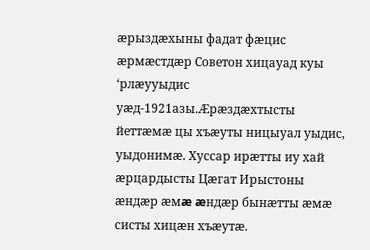æрыздæхыны фадат фæцис æрмæстдæр Советон хицауад куы ‘рлæууыдис уæд-1921азы.Æрæздæхтысты йеттæмæ цы хъæуты ницыуал уыдис, уыдонимæ. Хуссар ирæтты иу хай æрцардысты Цæгат Ирыстоны æндæр æмæ æндæр бынæтты æмæ систы хицæн хъæутæ.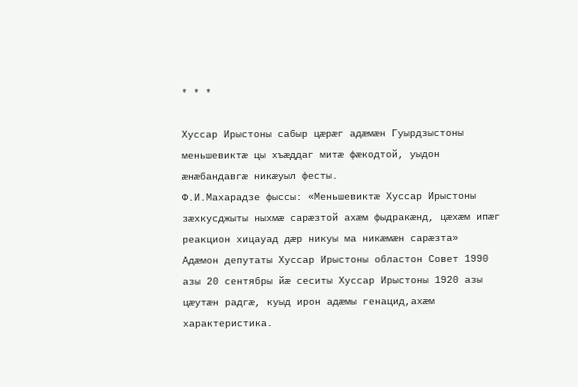* * *

Хуссар Ирыстоны сабыр цæрæг адæмæн Гуырдзыстоны меньшевиктæ цы хъæддаг митæ фæкодтой, уыдон æнæбандавгæ никæуыл фесты.
Ф.И.Махарадзе фыссы: «Меньшевиктæ Хуссар Ирыстоны зæхкусджыты ныхмæ сарæзтой ахæм фыдракæнд, цæхæм ипæг реакцион хицауад дæр никуы ма никæмæн сарæзта»
Адæмон депутаты Хуссар Ирыстоны областон Совет 1990 азы 20 сентябры йæ сеситы Хуссар Ирыстоны 1920 азы цæутæн радгæ, куыд ирон адæмы генацид,ахæм характеристика.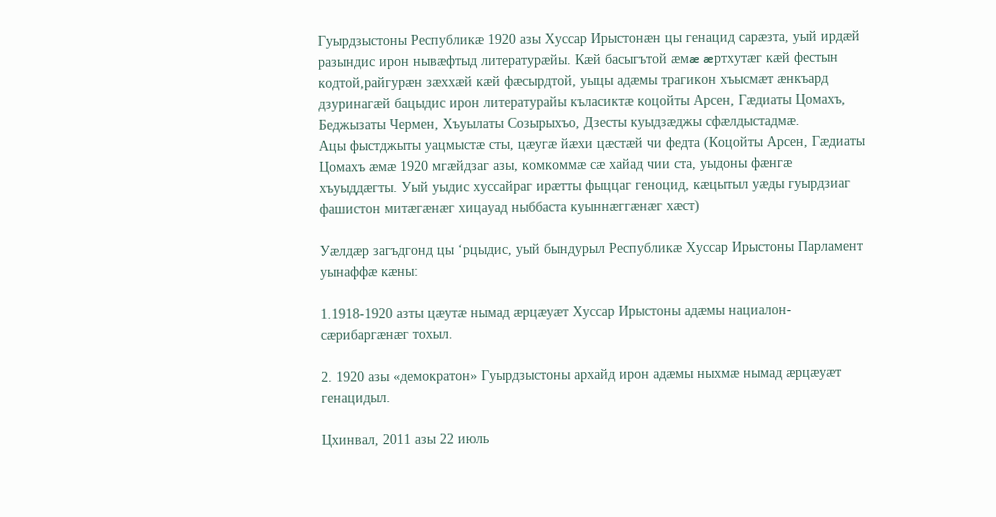Гуырдзыстоны Республикæ 1920 азы Хуссар Ирыстонæн цы генацид сарæзта, уый ирдæй разындис ирон нывæфтыд литературæйы. Кæй басыгътой æмæ æртхутæг кæй фестын кодтой,райгурæн зæххæй кæй фæсырдтой, уыцы адæмы трагикон хъысмæт æнкъард дзуринагæй бацыдис ирон литературайы къласиктæ коцойты Арсен, Гæдиаты Цомахъ, Беджызаты Чермен, Хъуылаты Созырыхъо, Дзесты куыдзæджы сфæлдыстадмæ.
Ацы фыстджыты уацмыстæ сты, цæугæ йæхи цæстæй чи федта (Коцойты Арсен, Гæдиаты Цомахъ æмæ 1920 мгæйдзаг азы, комкоммæ сæ хайад чии ста, уыдоны фæнгæ хъуыддæгты. Уый уыдис хуссайраг ирæтты фыццаг геноцид, кæцытыл уæды гуырдзиаг фашистон митæгæнæг хицауад ныббаста куыннæггæнæг хæст)

Уæлдæр загъдгонд цы ‘рцыдис, уый бындурыл Республикæ Хуссар Ирыстоны Парламент уынаффæ кæны:

1.1918-1920 азты цæутæ нымад æрцæуæт Хуссар Ирыстоны адæмы нациалон-сæрибаргæнæг тохыл.

2. 1920 азы «демократон» Гуырдзыстоны архайд ирон адæмы ныхмæ нымад æрцæуæт генацидыл.

Цхинвал, 2011 азы 22 июль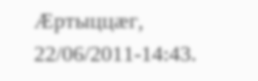Æртыццæг, 22/06/2011-14:43.